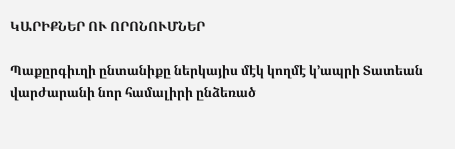ԿԱՐԻՔՆԵՐ ՈՒ ՈՐՈՆՈՒՄՆԵՐ

Պաքըրգիւղի ընտանիքը ներկայիս մէկ կողմէ կ՚ապրի Տատեան վարժարանի նոր համալիրի ընձեռած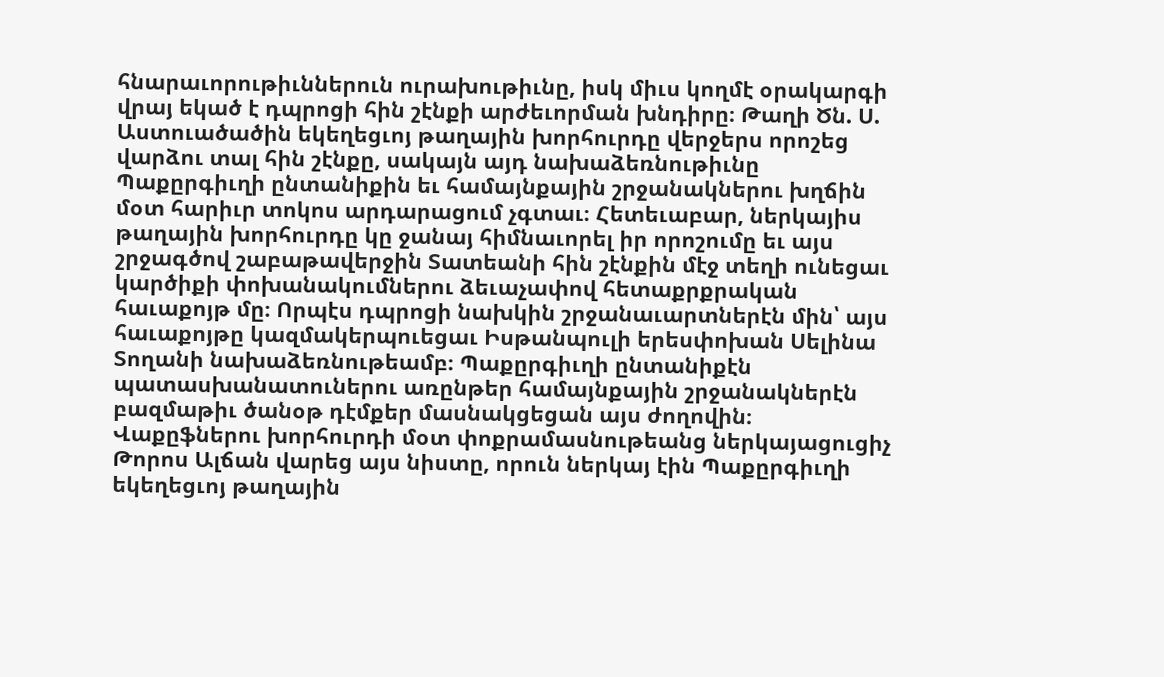հնարաւորութիւններուն ուրախութիւնը, իսկ միւս կողմէ օրակարգի վրայ եկած է դպրոցի հին շէնքի արժեւորման խնդիրը։ Թաղի Ծն. Ս. Աստուածածին եկեղեցւոյ թաղային խորհուրդը վերջերս որոշեց վարձու տալ հին շէնքը, սակայն այդ նախաձեռնութիւնը Պաքըրգիւղի ընտանիքին եւ համայնքային շրջանակներու խղճին մօտ հարիւր տոկոս արդարացում չգտաւ։ Հետեւաբար, ներկայիս թաղային խորհուրդը կը ջանայ հիմնաւորել իր որոշումը եւ այս շրջագծով շաբաթավերջին Տատեանի հին շէնքին մէջ տեղի ունեցաւ կարծիքի փոխանակումներու ձեւաչափով հետաքրքրական հաւաքոյթ մը։ Որպէս դպրոցի նախկին շրջանաւարտներէն մին՝ այս հաւաքոյթը կազմակերպուեցաւ Իսթանպուլի երեսփոխան Սելինա Տողանի նախաձեռնութեամբ։ Պաքըրգիւղի ընտանիքէն պատասխանատուներու առընթեր համայնքային շրջանակներէն բազմաթիւ ծանօթ դէմքեր մասնակցեցան այս ժողովին։ Վաքըֆներու խորհուրդի մօտ փոքրամասնութեանց ներկայացուցիչ Թորոս Ալճան վարեց այս նիստը, որուն ներկայ էին Պաքըրգիւղի եկեղեցւոյ թաղային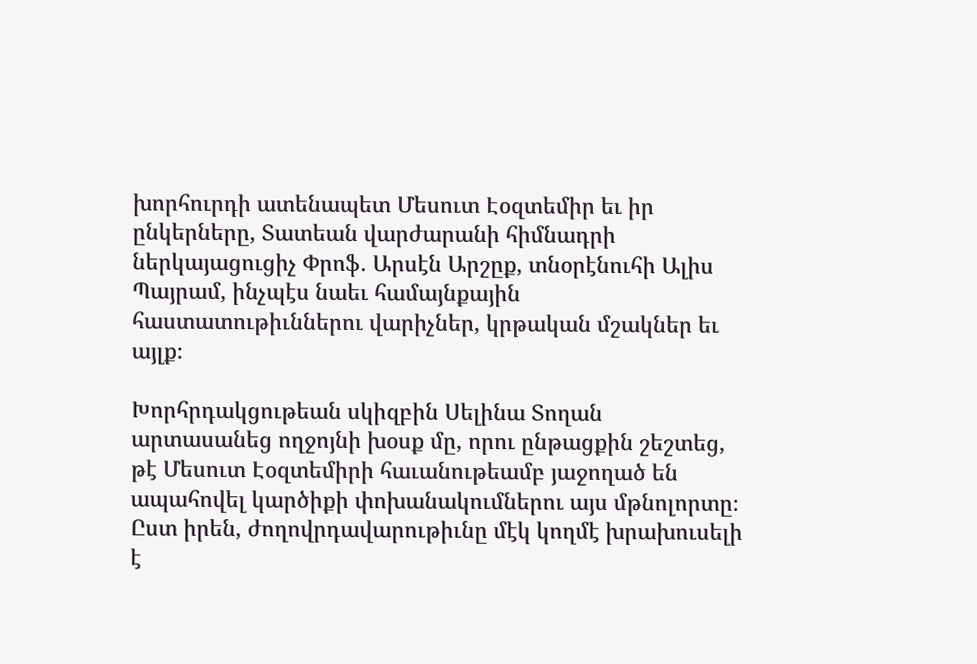խորհուրդի ատենապետ Մեսուտ Էօզտեմիր եւ իր ընկերները, Տատեան վարժարանի հիմնադրի ներկայացուցիչ Փրոֆ. Արսէն Արշըք, տնօրէնուհի Ալիս Պայրամ, ինչպէս նաեւ համայնքային հաստատութիւններու վարիչներ, կրթական մշակներ եւ այլք։

Խորհրդակցութեան սկիզբին Սելինա Տողան արտասանեց ողջոյնի խօսք մը, որու ընթացքին շեշտեց, թէ Մեսուտ Էօզտեմիրի հաւանութեամբ յաջողած են ապահովել կարծիքի փոխանակումներու այս մթնոլորտը։ Ըստ իրեն, ժողովրդավարութիւնը մէկ կողմէ խրախուսելի է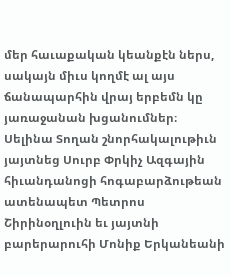մեր հաւաքական կեանքէն ներս, սակայն միւս կողմէ ալ այս ճանապարհին վրայ երբեմն կը յառաջանան խցանումներ։ Սելինա Տողան շնորհակալութիւն յայտնեց Սուրբ Փրկիչ Ազգային հիւանդանոցի հոգաբարձութեան ատենապետ Պետրոս Շիրինօղլուին եւ յայտնի բարերարուհի Մոնիք Երկանեանի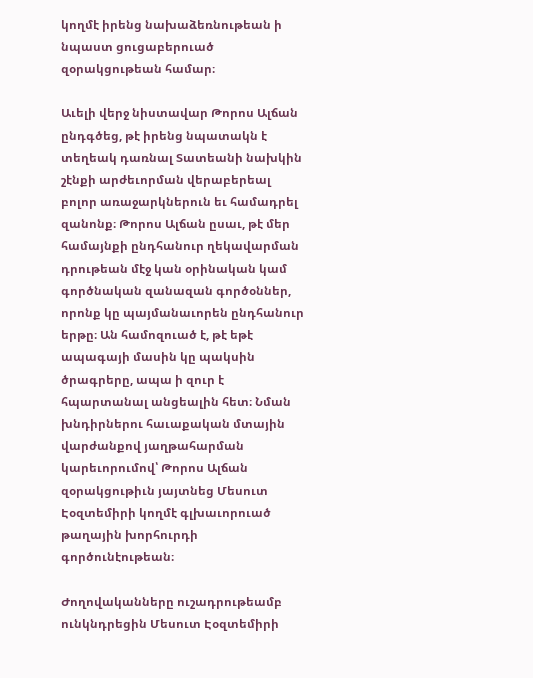կողմէ իրենց նախաձեռնութեան ի նպաստ ցուցաբերուած զօրակցութեան համար։

Աւելի վերջ նիստավար Թորոս Ալճան ընդգծեց, թէ իրենց նպատակն է տեղեակ դառնալ Տատեանի նախկին շէնքի արժեւորման վերաբերեալ բոլոր առաջարկներուն եւ համադրել զանոնք։ Թորոս Ալճան ըսաւ, թէ մեր համայնքի ընդհանուր ղեկավարման դրութեան մէջ կան օրինական կամ գործնական զանազան գործօններ, որոնք կը պայմանաւորեն ընդհանուր երթը։ Ան համոզուած է, թէ եթէ ապագայի մասին կը պակսին ծրագրերը, ապա ի զուր է հպարտանալ անցեալին հետ։ Նման խնդիրներու հաւաքական մտային վարժանքով յաղթահարման կարեւորումով՝ Թորոս Ալճան զօրակցութիւն յայտնեց Մեսուտ Էօզտեմիրի կողմէ գլխաւորուած թաղային խորհուրդի գործունէութեան։

Ժողովականները ուշադրութեամբ ունկնդրեցին Մեսուտ Էօզտեմիրի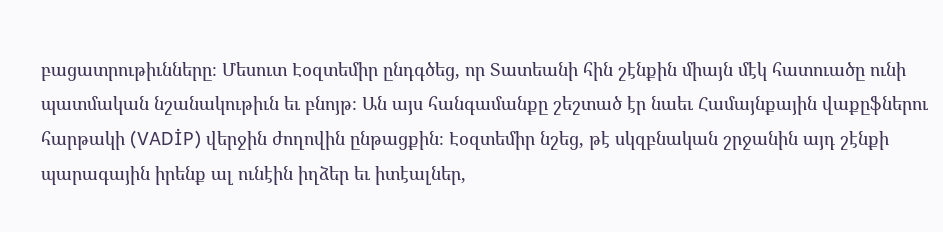բացատրութիւնները։ Մեսուտ Էօզտեմիր ընդգծեց, որ Տատեանի հին շէնքին միայն մէկ հատուածը ունի պատմական նշանակութիւն եւ բնոյթ։ Ան այս հանգամանքը շեշտած էր նաեւ Համայնքային վաքըֆներու հարթակի (VADİP) վերջին ժողովին ընթացքին։ Էօզտեմիր նշեց, թէ սկզբնական շրջանին այդ շէնքի պարագային իրենք ալ ունէին իղձեր եւ իտէալներ,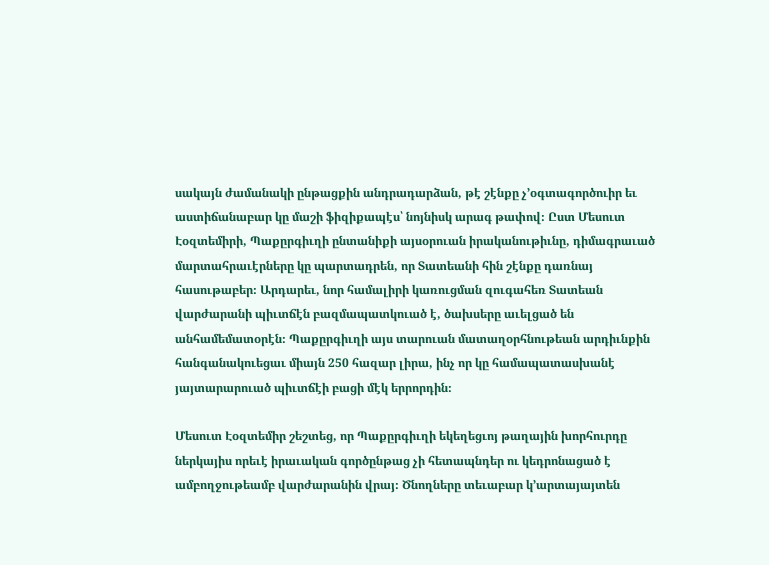սակայն ժամանակի ընթացքին անդրադարձան, թէ շէնքը չ՚օգտագործուիր եւ աստիճանաբար կը մաշի ֆիզիքապէս՝ նոյնիսկ արագ թափով։ Ըստ Մեսուտ Էօզտեմիրի, Պաքըրգիւղի ընտանիքի այսօրուան իրականութիւնը, դիմագրաւած մարտահրաւէրները կը պարտադրեն, որ Տատեանի հին շէնքը դառնայ հասութաբեր։ Արդարեւ, նոր համալիրի կառուցման զուգահեռ Տատեան վարժարանի պիւտճէն բազմապատկուած է, ծախսերը աւելցած են անհամեմատօրէն։ Պաքըրգիւղի այս տարուան մատաղօրհնութեան արդիւնքին հանգանակուեցաւ միայն 250 հազար լիրա, ինչ որ կը համապատասխանէ յայտարարուած պիւտճէի բացի մէկ երրորդին։

Մեսուտ Էօզտեմիր շեշտեց, որ Պաքըրգիւղի եկեղեցւոյ թաղային խորհուրդը ներկայիս որեւէ իրաւական գործընթաց չի հետապնդեր ու կեդրոնացած է ամբողջութեամբ վարժարանին վրայ։ Ծնողները տեւաբար կ՚արտայայտեն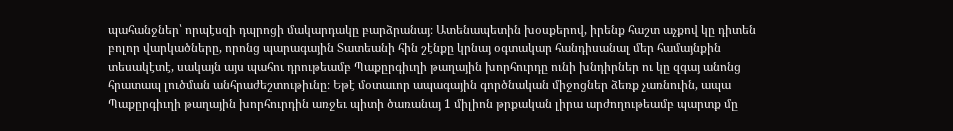պահանջներ՝ որպէսզի դպրոցի մակարդակը բարձրանայ։ Ատենապետին խօսքերով, իրենք հաշտ աչքով կը դիտեն բոլոր վարկածները, որոնց պարագային Տատեանի հին շէնքը կրնայ օգտակար հանդիսանալ մեր համայնքին տեսակէտէ, սակայն այս պահու դրութեամբ Պաքըրգիւղի թաղային խորհուրդը ունի խնդիրներ ու կը զգայ անոնց հրատապ լուծման անհրաժեշտութիւնը։ Եթէ մօտաւոր ապագային գործնական միջոցներ ձեռք չառնուին, ապա Պաքըրգիւղի թաղային խորհուրդին առջեւ պիտի ծառանայ 1 միլիոն թրքական լիրա արժողութեամբ պարտք մը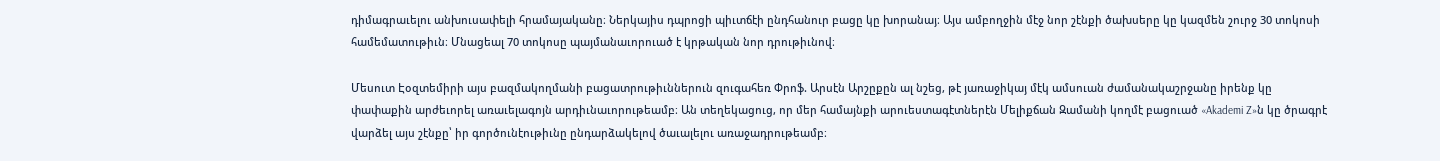դիմագրաւելու անխուսափելի հրամայականը։ Ներկայիս դպրոցի պիւտճէի ընդհանուր բացը կը խորանայ։ Այս ամբողջին մէջ նոր շէնքի ծախսերը կը կազմեն շուրջ 30 տոկոսի համեմատութիւն։ Մնացեալ 70 տոկոսը պայմանաւորուած է կրթական նոր դրութիւնով։

Մեսուտ Էօզտեմիրի այս բազմակողմանի բացատրութիւններուն զուգահեռ Փրոֆ. Արսէն Արշըքըն ալ նշեց, թէ յառաջիկայ մէկ ամսուան ժամանակաշրջանը իրենք կը փափաքին արժեւորել առաւելագոյն արդիւնաւորութեամբ։ Ան տեղեկացուց, որ մեր համայնքի արուեստագէտներէն Մելիքճան Զամանի կողմէ բացուած «Akademi Z»ն կը ծրագրէ վարձել այս շէնքը՝ իր գործունէութիւնը ընդարձակելով ծաւալելու առաջադրութեամբ։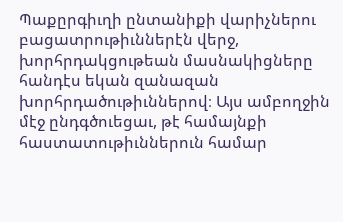Պաքըրգիւղի ընտանիքի վարիչներու բացատրութիւններէն վերջ, խորհրդակցութեան մասնակիցները հանդէս եկան զանազան խորհրդածութիւններով։ Այս ամբողջին մէջ ընդգծուեցաւ, թէ համայնքի հաստատութիւններուն համար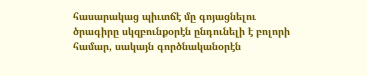հասարակաց պիւտճէ մը գոյացնելու ծրագիրը սկզբունքօրէն ընդունելի է բոլորի համար, սակայն գործնականօրէն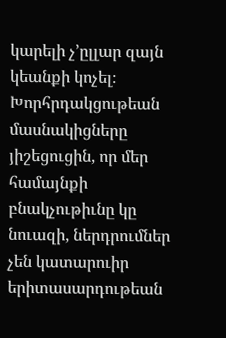կարելի չ՚ըլլար զայն կեանքի կոչել։ Խորհրդակցութեան մասնակիցները յիշեցուցին, որ մեր համայնքի բնակչութիւնը կը նուազի, ներդրումներ չեն կատարուիր երիտասարդութեան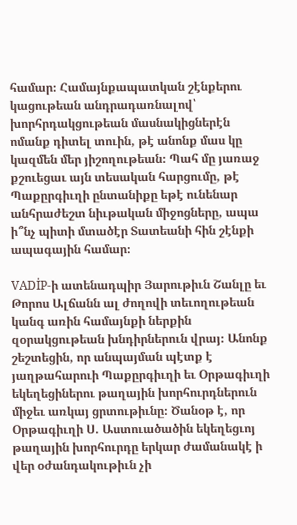համար։ Համայնքապատկան շէնքերու կացութեան անդրադառնալով՝ խորհրդակցութեան մասնակիցներէն ոմանք դիտել տուին, թէ անոնք մաս կը կազմեն մեր յիշողութեան։ Պահ մը յառաջ քշուեցաւ այն տեսական հարցումը, թէ Պաքըրգիւղի ընտանիքը եթէ ունենար անհրաժեշտ նիւթական միջոցները, ապա ի՞նչ պիտի մտածէր Տատեանի հին շէնքի ապագային համար։

VADİP-ի ատենադպիր Յարութիւն Շանլը եւ Թորոս Ալճանն ալ ժողովի տեւողութեան կանգ առին համայնքի ներքին զօրակցութեան խնդիրներուն վրայ։ Անոնք շեշտեցին, որ անպայման պէտք է յաղթահարուի Պաքըրգիւղի եւ Օրթագիւղի եկեղեցիներու թաղային խորհուրդներուն միջեւ առկայ ցրտութիւնը։ Ծանօթ է, որ Օրթագիւղի Ս. Աստուածածին եկեղեցւոյ թաղային խորհուրդը երկար ժամանակէ ի վեր օժանդակութիւն չի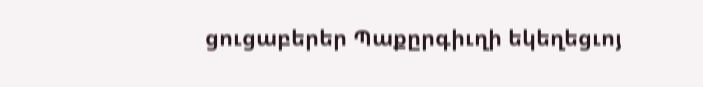ցուցաբերեր Պաքըրգիւղի եկեղեցւոյ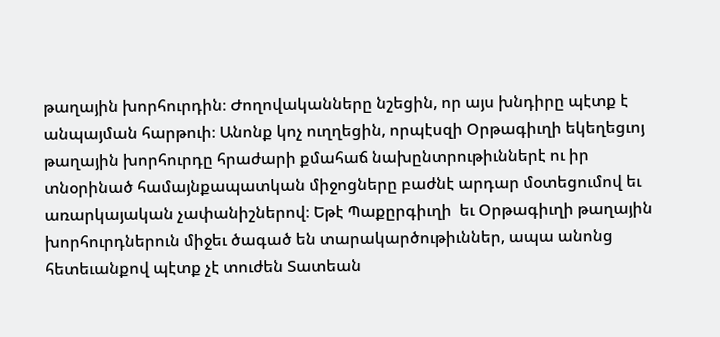թաղային խորհուրդին։ Ժողովականները նշեցին, որ այս խնդիրը պէտք է անպայման հարթուի։ Անոնք կոչ ուղղեցին, որպէսզի Օրթագիւղի եկեղեցւոյ թաղային խորհուրդը հրաժարի քմահաճ նախընտրութիւններէ ու իր տնօրինած համայնքապատկան միջոցները բաժնէ արդար մօտեցումով եւ առարկայական չափանիշներով։ Եթէ Պաքըրգիւղի  եւ Օրթագիւղի թաղային խորհուրդներուն միջեւ ծագած են տարակարծութիւններ, ապա անոնց հետեւանքով պէտք չէ տուժեն Տատեան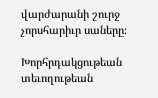վարժարանի շուրջ չորսհարիւր սաները։

Խորհրդակցութեան տեւողութեան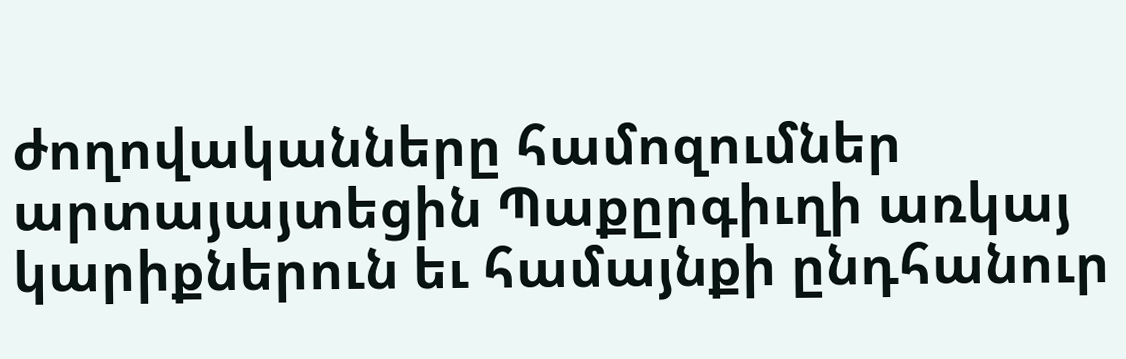ժողովականները համոզումներ արտայայտեցին Պաքըրգիւղի առկայ կարիքներուն եւ համայնքի ընդհանուր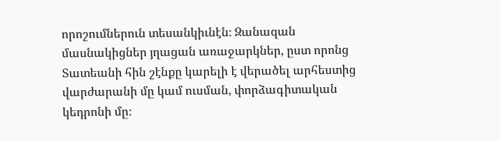որոշումներուն տեսանկիւնէն։ Զանազան մասնակիցներ յղացան առաջարկներ, ըստ որոնց Տատեանի հին շէնքը կարելի է վերածել արհեստից վարժարանի մը կամ ուսման, փորձագիտական կեդրոնի մը։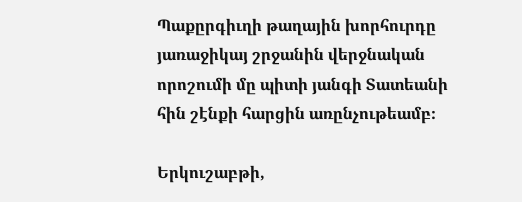Պաքըրգիւղի թաղային խորհուրդը յառաջիկայ շրջանին վերջնական որոշումի մը պիտի յանգի Տատեանի հին շէնքի հարցին առընչութեամբ։

Երկուշաբթի,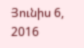Յունիս 6, 2016